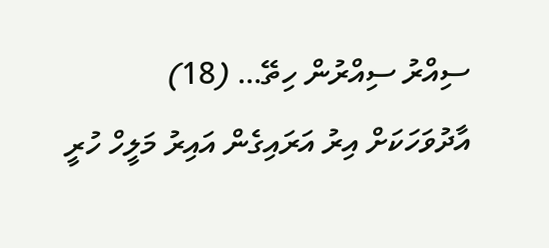ސިއްރު ސިއްރުން ހިތޭ… (18)
އާދުވަހަކަށް އިރު އަރައިގެން އައިރު މަލީހް ހުރީ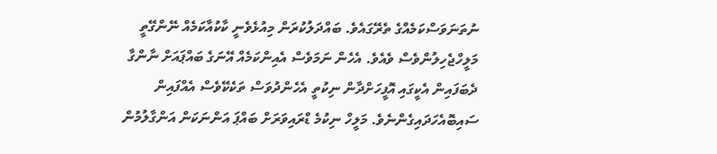ނުތަނަވަސްކަމެއްގެ ތެރޭގައެވެ. ބައްދަލުކުރަން މިއުޅެވެނީ ކާކުއާކަމެއް ނޭންގޭތީ މަލީހްޖެހިލުންވެސް ވެއެވެ. އެހެން ނަމަވެސް އެއިންކަމެއް އޭނަގެ ބައްޕައަށް ނާންގާ ދެބަފައިން އެކީގައި އޮފީހަށްދާން ނިކުތީ އެހެންދުވަސް ތަކެކޭވެސް އެއްފައިން ސައިބޮއެހަދައިގެންނެވެ. މަލީހް ނިކުމެ ޑްރައިވަރަށް ބައްޕަ އަންނަކަން އަންގާލުމުން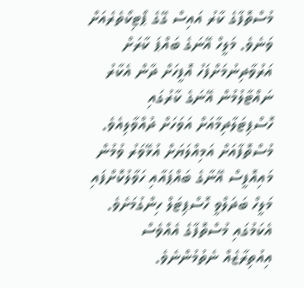މުސްތޮފާގެ ކާރު އައިސް ގޭގެ ޕޯޓިކޯތެރެއަށް ވަނެވެ. މަލީހް އޭނަގެ ބައްޕަ ކާރަށް އަރުވާދިނުމަށްފަހު އޮފީހަށް ދާން އެކާރު ނައްޓާލުމުން އޭނަގެ ކާރުގައި ހޮސްޕިޓަލާދިމާއަށް އަވަހަށް ދުއްވާލިއެވެ. މުސްތޮފާއަށް އަމިއްލަޔަށް އުޅޭވަރު ވުމުން މައިއޮފީސް އޭނާގެ ބައްޕައާއި ހަވާލުކޮށްފައި މަލީހް ބަދަލްވީ ހޮސްޕިޓަލް ހިންގުމަށެވެ. އެކަމުގައި މުސްތޮފާގެ އެއްވެސް އިއުތިރާޒެއް ނެތުމުންނެވެ.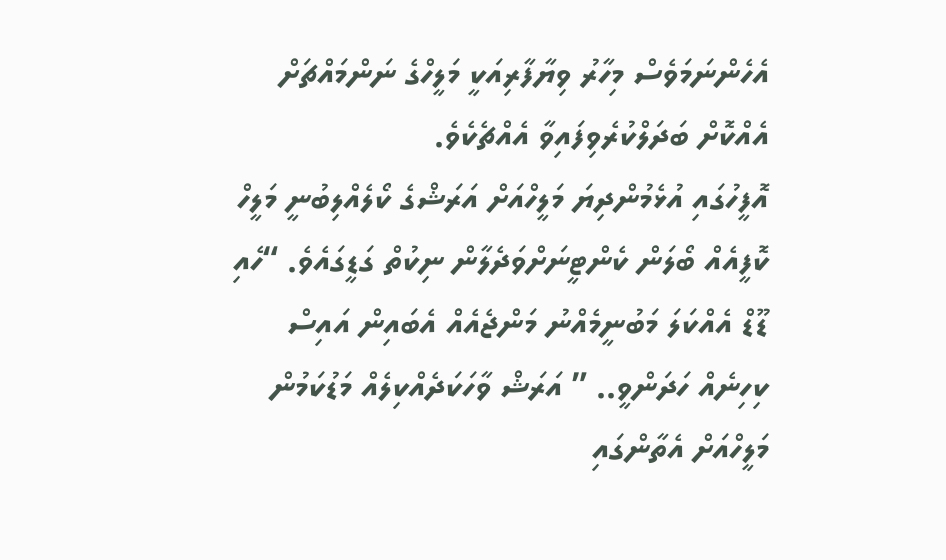އެހެންނަމަވެސް މިހާރު ވިޔާފާރިއަކީ މަލީހްގެ ނަންމައްޗަށް އެއްކޮށް ބަދަލްކުރެވިފައިވާ އެއްޗެކެވެ.
އޮފީހުގައި އުޅެމުންދިޔަ މަލީހްއަށް އަރަޝްގެ ކޯލެއްލިބުނީ މަލީހް ކޮފީއެއް ބޯލަން ކެންޓީނަށްވަދެލާން ނިކުތް ގަޑީގައެވެ. “ހެއި ޑޫޑް އެއްކަލަ މަބުނީމެއްނު މަންޖެއެއް އެބައިން އައިސް ކިހިނެއް ހަދަންވީ.. ” އަރަޝް ވާހަކަދެއްކިލެއް މަޑުކަމުން މަލީހްއަށް އެތާންގައި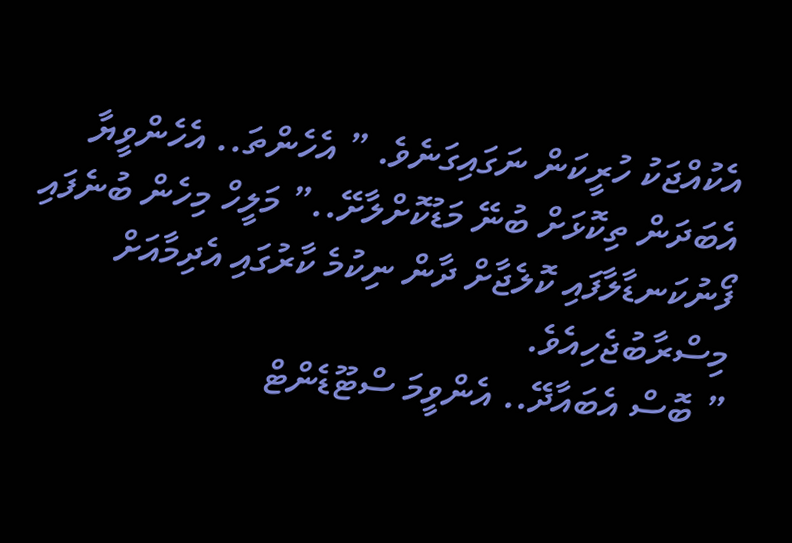އެކުއްޖަކު ހުރީކަން ނަގައިގަނެވެ. ” އެހެންތަ.. އެހެންވީޔާ އެބަދަން ތިކޮޅަށް ބުނޭ މަޑުކޮށްލާށޭ..” މަލީހް މިހެން ބުނެފައި ފޯނުކަނޑާލާފައި ކޮލެޖާށް ދާން ނިކުމެ ކާރުގައި އެދިމާއަށް މިސްރާބުޖެހިއެވެ.
” ބޮސް އެބައާދޭ.. އެންވީމަ ސްޓޫޑެންޓް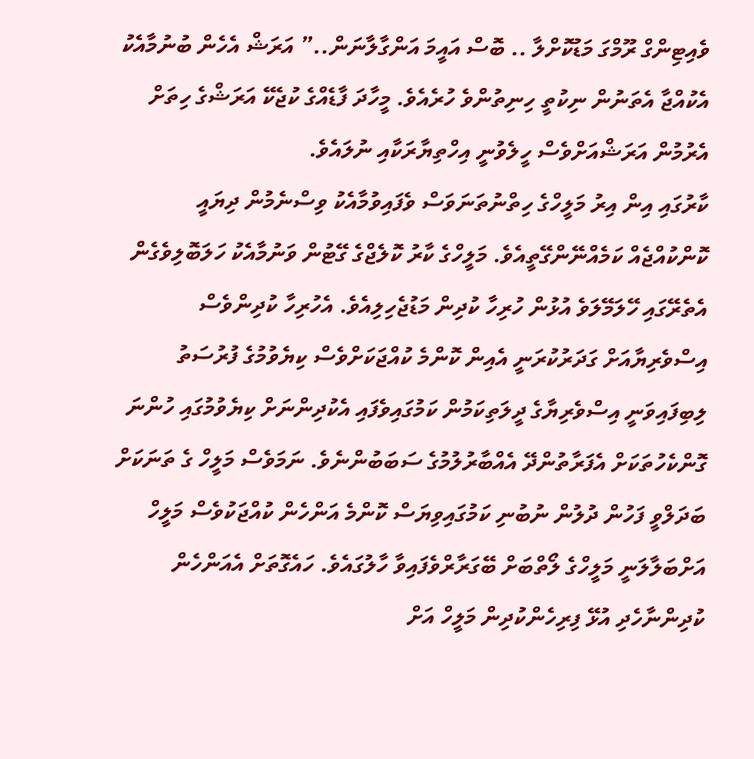ވެއިޓިންގް ރޫމްގަ މަޑުކޮށްލާ .. ބޮސް އައީމަ އަންގާލާނަން..” އަރަޝް އެހެން ބުނުމާއެކު އެކުއްޖާ އެތަނުން ނިކުތީ ހިނިތުންވެ ހުރެއެވެ. މީހާދަ ފާޑެއްގެ ކުޖެކޭ އަރަޝްގެ ހިތަށް އެރުމުން އަރަޝްއަށްވެސް ހީލެވުނީ އިހްތިޔާރަކާއި ނުލައެވެ.
ކާރުގައި އިން އިރު މަލީހްގެ ހިތްނުތަނަވަސް ވެފައިވުމާއެކު ވިސްނެމުން ދިޔައީ ކޮންކުއްޖެއް ކަމެއްނޭންގޭތީއެވެ. މަލީހްގެ ކާރު ކޮލެޖްގެ ގޭޓުން ވަނުމާއެކު ހަލަބޮލިވެގެން އެތެރޭގައި ހޭލަމޭލަވެ އުޅުން ހުރިހާ ކުދިން މަޑުޖެހިލިއެވެ. އެހުރިހާ ކުދިންވެސް އިސްވެރިޔާއަށް ގަދަރުކުރަނީ އެއިން ކޮންމެ ކުއްޖަކަށްވެސް ކިޔެވުމުގެ ފުރުސަތު ލިބިފައިވަނީ އިސްވެރިޔާގެ ދީލަތިކަމުން ކަމުގައިވެފައި އެކުދިންނަށް ކިޔެވުމުގައި ހުންނަ ގޮންކެހުތަކަށް އެފަރާތުންދޭ އެއްބާރުލުމުގެ ސަބަބުންނެވެ. ނަމަވެސް މަލީހް ގެ ތަނަކަށް ބަދަލްވީ ފަހުން ދުލުން ނުބުނި ކަމުގައިވިޔަސް ކޮންމެ އަންހެން ކުއްޖަކުވެސް މަލީހް އަށްބަލާލަނީ މަލީހްގެ ލޯތްބަށް ބޭގަރާރްވެފައިވާ ހާލުގައެވެ. ހައެގޮތަށް އެއަންހެން ކުދިންނާހެދި އުޅޭ ފިރިހެންކުދިން މަލީހް އަށް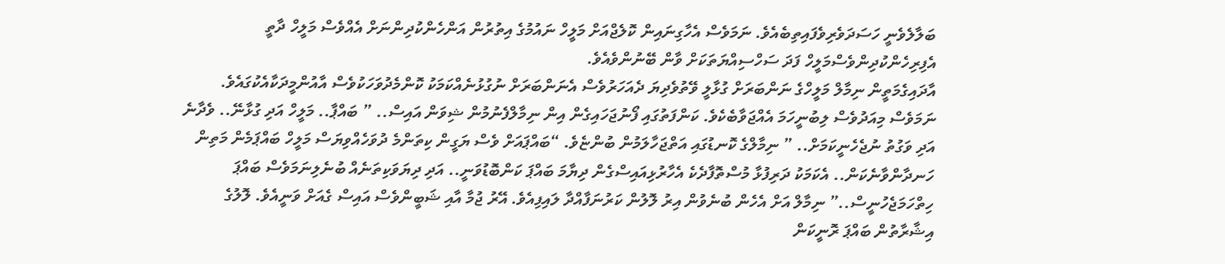ބަލާލެވެނީ ހަސަދަވެރިވެފައިތިބެއެވެ. ނަމަވެސް އެހާގިނައިން ކޮލެޖްއަށް މަލީހް ނައުމުގެ އިތުރުން އަންހެންކުދިންނަށް އެއްވެސް މަލީހް ދާތީ އެފިރިހެންކުދިންވެސްމަލީހް ފަދަ ސަހްސިއްޔަތަކަށް ވާން ބޭނުންވެއެވެ.
އާދައިގެމަތީން ނިމާލް މަލީހްގެ ނަންބަރަށް ގުޅާލީ ވޭތުވެދިޔަ ދެއަހަރުވެސް އެނަންބަރަށް ނުގުޅުނެއްކަމަކު ކޮންމެދުވަހަކުވެސް އާއުންމީދަކާއެކުގައެވެ. ނަމަވެސް މިއަދުވެސް ލިބުނީހަމަ އެއްޖަވާބެކެވެ. ކަންފަތުގައި ފޯނުޖަހައިގެން އިން ނިމާލްފެނުމުން ޝިވަން އައިސް.. ” ބައްޕާ.. މަލީހް އަދި ގުޅާނޭ.. ވެދާނެ އަދި ވަގުތު ނުޖެހެނީކަމަށް.. ” ނިމާލްގެ ކޮނޑުގައި އަތްޖަހާލަމުން ބުންޏެވެ. “ބައްޕައަށް ވެސް ޔަގީން ކިތަންމެ ދުވަހެއްވިޔަސް މަލީހް ބައްޕަމެން މަތިން ހަނދާންވާނެކަން.. އެކަމަކު ދަރިފުޅާ މުސްތޮފާދެކެ އެހާރުޅިއައިސްގެން ދިޔާމަ ބައްޕަ ކަންބޮޑުވަނީ.. އަދި ދިޔަވަކިތަނެއް ބުނެލިނަމަވެސް ބައްޕަ ހިތްހަމަޖެހުނީސް..” ނިމާލް އަށް އެހެން ބުނެވުން އިރު ލޮލުން ކަރުނަފާއްދާ ލައިފިއެވެ. އޭރު ޖުމާ އާއި ޝަބީންވެސް އައިސް ގެއަށް ވަނީއެވެ. ލޮލުގެ އިޝާރާތުން ބައްޕަ ރޮނީކަން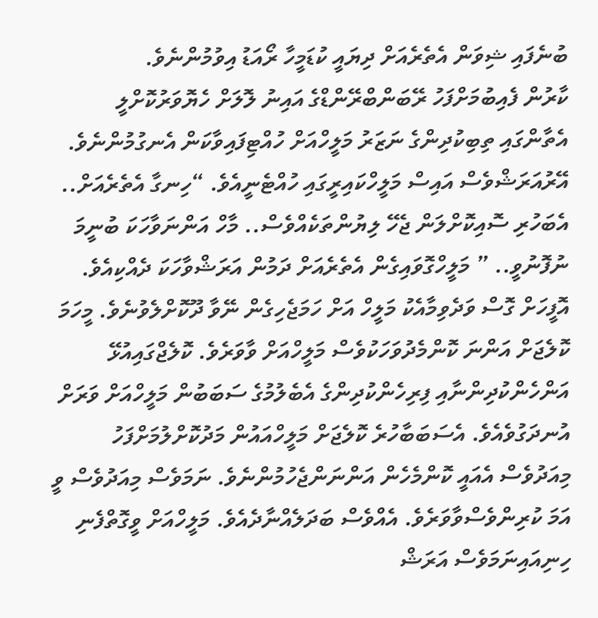ބުނެފައި ޝިވަން އެތެރެއަށް ދިޔައީ ކުޑަމީހާ ރޯއަޑު އިވުމުންނެވެ.
ކާރުން ފެއިބުމަށްފަހު ރޭބަންބްރޭންޑްގެ އައިނު ލޮލަށް ހެޔޮވަރުކޮށްލީ އެތާންގައި ތިބިކުދިންގެ ނަޒަރު މަލީހްއަށް ހުއްޓިފައިވާކަން އެނގުމުންނެވެ. އޭރުއަރަޝްވެސް އައިސް މަލީހްކައިރީގައި ހުއްޓެނީއެވެ. “ހިނގާ އެތެރެއަށް.. އެބަހުރި ސޮއިކޮށްލަން ޖެހޭ ލިޔުންތަކެއްވެސް.. މާހް އަންނަވާހަކަ ބުނީމަ ނުފޮނުވީ.. ” މަލީހްގޮވައިގެން އެތެރެއަށް ދަމުން އަރަޝްވާހަކަ ދެއްކިއެވެ. އޮފީހަށް ގޮސް ވަދެވިމާއެކު މަލީހް އަށް ހަމަޖެހިގެން ނޭވާ ދޫކޮށްލެވުނެވެ. މީހަމަ ކޮލެޖަށް އަންނަ ކޮންމެދުވަހަކުވެސް މަލީހްއަށް ވާވަރެވެ. ކޮލެޖްގައިއުޅޭ އަންހެންކުދިންނާއި ފިރިހެންކުދިންގެ އެބެލުމުގެ ސަބަބުން މަލީހްއަށް ވަރަށް އުނދަގުވެއެވެ. އެސަބަބާހުރެ ކޮލެޖަށް މަލީހްއައުން މަދުކޮށްލުމަށްފަހު މިއަދުވެސް އެއައީ ކޮންމެހެން އަންނަންޖެހުމުންނެވެ. ނަމަވެސް މިއަދުވެސް ވީ އަމަ ކުރިންވެސްވާވަރެވެ. އެއްވެސް ބަދަލެއްނާދެއެވެ. މަލީހްއަށް ވީގޮތްފެނި ހިނިއައިނަމަވެސް އަރަޝް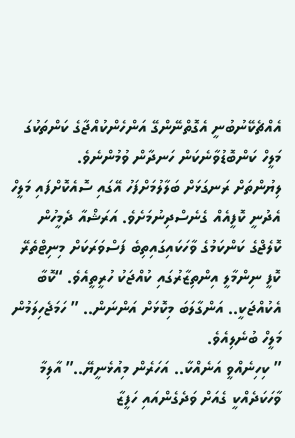އެއްޗެކޭނުބުނީ އެގޮތްނޭންގޭ އަންހެންކުއްޖާގެ ކަންތަކުގަ މަލީހް ކަންބޮޑުވާނެކަން ހަނދާން ވުމުންނެވެ.
ލިޔުންތަށް ރަނގަޅަށް ބަލާލުމަށްފަހު އޭގައި ސޮއެކޮށްފައި މަލީހް އެދުނީ ކޮފީއެއް ގެނެސްދިނުމަށެވެ. އަރަޝްއާ ދެމީހުން ކޮލެޖްގެ ކަންކަމުގެ ވާހަކައިގައިތިބެ ފަސްވަރަކަށް މިނިޓްތެރޭ ކޮފީ ނިންމާލީ އިންތިޒާރުގައި ކުއްޖަކު ހުރީތީއެވެ. “ކޮބާ އެކުއްޖަކީ.. އަންގާލަބަ މިކޮޅަށް އަންނަން.. ” ހަމަޖެހިލަމުން މަލީހް ބުނެލިއެވެ.
” ކިހިނެއްވީ އަނެއްކާ.. އަހަރެން މިއުޅެނީޔޭ..” އާލިމާ ވާހަކަދެއްކީ ގެއަށް ވަދެގެންއައި ހަފީޒާ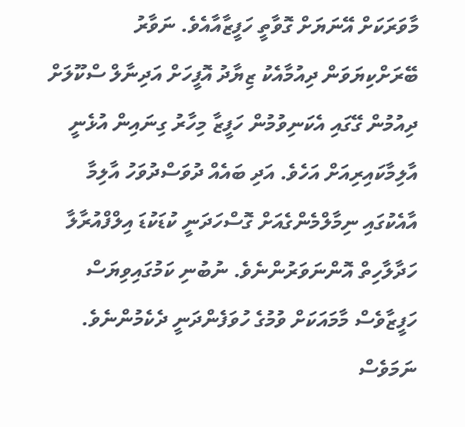މާވަރަކަށް އޭނަޔަށް ގޮވާތީ ހަފީޒާއާއެވެ. ނަވާރު ބޭރަށްކިޔަވަން ދިއުމާއެކު ޒިޔާދު އޮފީހަށް އަދިނާލް ސްކޫލަށް ދިއުމުން ގޭގައި އެކަނިވުމުން ހަފީޒާ މިހާރު ގިނައިން އުޅެނީ އާލިމާކައިރިއަށް އަހެވެ. އަދި ބައެއް ދުވަސްދުވަހު އާލިމާ އާއެކުގައި ނިމާލްމެންގެއަށް ގޮސްހަދަނީ ކުޑަކުޑަ އިލްފްއުރާލާ ހަދާލާހިތް އޮންނަވަރުންނެވެ. ނުބުނި ކަމުގައިވިޔަސް ހަފީޒާވެސް މާމައަކަށް ވުމުގެ ހުވަފެންދަނީ ދެކެމުންނެވެ. ނަމަވެސް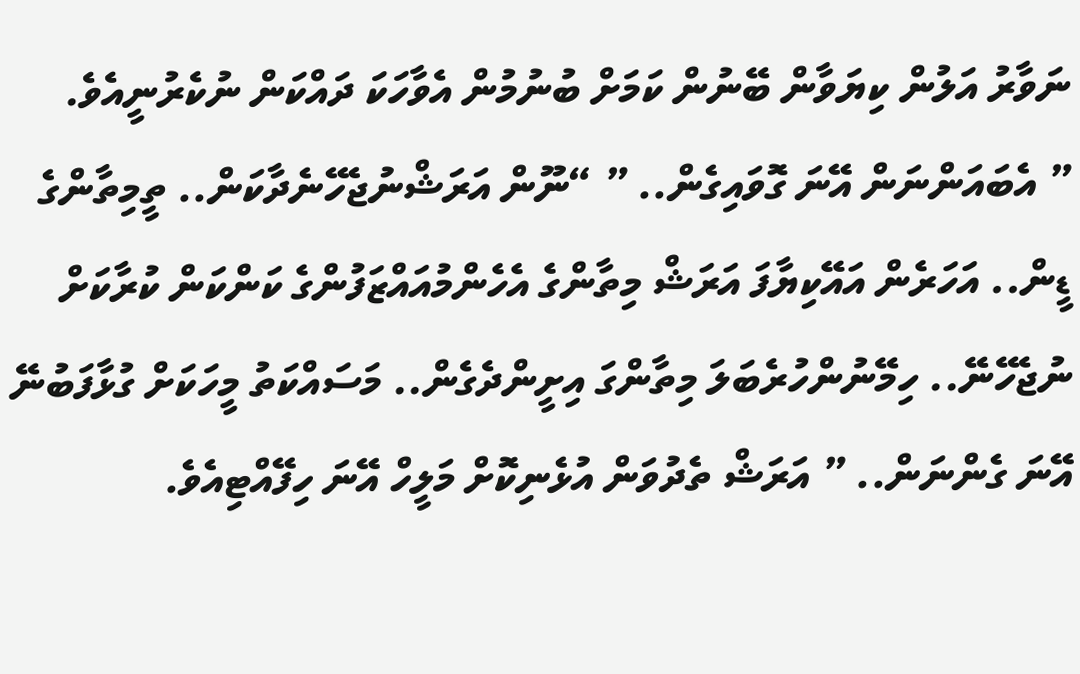ނަވާރު އަލުން ކިޔަވާން ބޭނުން ކަމަށް ބުނުމުން އެވާހަކަ ދައްކަން ނުކެރުނީއެވެ.
” އެބައަންނަން އޭނަ ގޮވައިގެން.. ” “ނޫން އަރަޝްނުޖެހޭނެދާކަން.. ތީމިތާންގެ ޑީން.. އަހަރެން އައޭކިޔާފަ އަރަޝް މިތާންގެ އެހެންމުއައްޒަފުންގެ ކަންކަން ކުރާކަށް ނުޖެހޭނޭ.. ހިމޭނުންހުރެބަލަ މިތާންގަ އިށީންދެގެން.. މަސައްކަތު މީހަކަށް ގުޅާފަބުނޭ އޭނަ ގެންނަން.. ” އަރަޝް ތެދުވަން އުޅެނިކޮށް މަލީހް އޭނަ ހިފޭއްޓިއެވެ.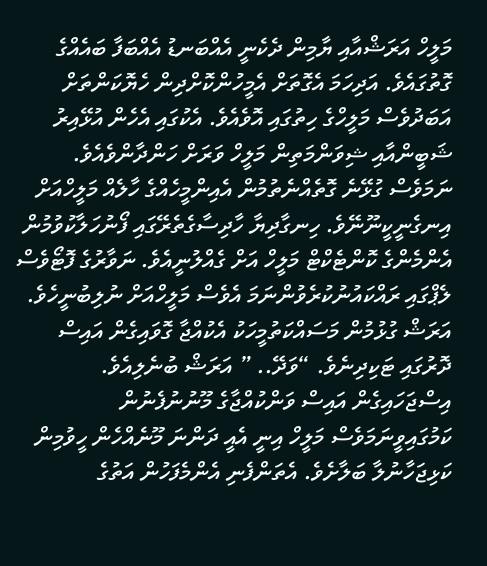މަލީހް އަރަޝްއާއި ޔާމިން ދެކެނީ އެއްބަނޑު އެއްބަފާ ބައެއްގެ ގޮތުގައެވެ. އަދިހަމަ އެގޮތަށް އެމީހުންކޮށްދިން ހެޔޮކަންތަށް އަބަދުވެސް މަލީހްގެ ހިތުގައި އޮވެއެވެ. އެކުގައި އެހެން އުޅޭއިރު ޝަބީންއާއި ޝިވަންމަތިން މަލީހް ވަރަށް ހަންދާންވެއެވެ. ނަމަވެސް ގުޅޭނެ ގޮތެއްނެތުމުން އެއިންމީހެއްގެ ހާލެއް މަލީހްއަށް އިނގެނީކީނޫނޭވެ. ހިނގާދިޔާ ހާދިސާގެތެރޭގައި ފޯނުހަލާކުވުމުން އެންމެންގެ ކޮންޓެކްޓް މަލީހް އަށް ގެއްލުނީއެވެ. ނަވާރުގެ ފޮޓޯވެސް ލެޕްގައި ރައްކައުނުކުރެވުންނަމަ އެވެސް މަލީހްއަށް ނުލިބުނީހެވެ.
އަރަޝް ގުޅުމުން މަސައްކަތުމީހަކު އެކުއްޖާ ގޮވައިގެން އައިސް ދޮރުގައި ޓަކިދިނެވެ. “ވަދޭ.. ” އަރަޝް ބުނެލިއެވެ. އިސްޖަހައިގެން އައިސް ވަންކުއްޖާގެ މޫނުނުފެނުން ކަމުގައިވީނަމަވެސް މަލީހް އިނީ އެއީ ދަންނަ މޫނެއްހެން ހީވުމިން ކަޅިޖަހާނުލާ ބަލާށެވެ. އެތަންފެނި އެންމެފަހުން އަތުގެ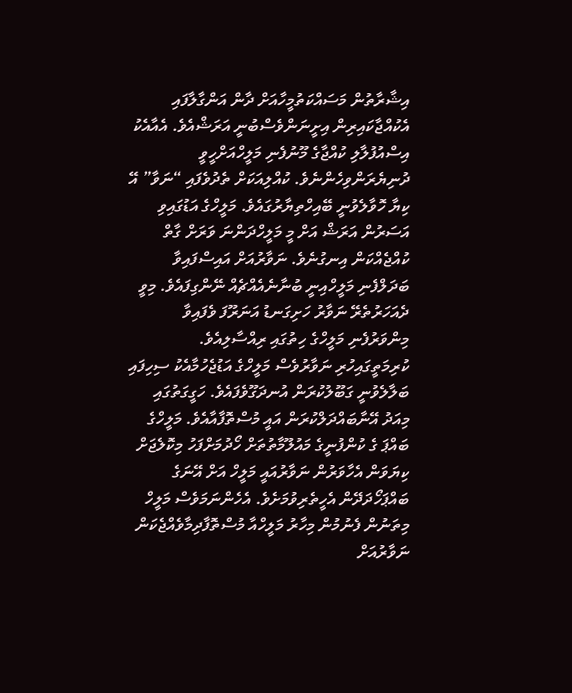އިޝާރާތުން މަސައްކަތުމީހާއަށް ދާން އަންގާލާފައި އެކުއްޖާކައިރިން އިށީނަންވެސްބުނީ އަރަޝްއެވެ. އެއާއެކު އިސްއުފުލާލި ކުއްޖާގެ މޫނުފެނި މަލީހްއަށްހީވީ ދުނިޔެރަންވިހެންނެވެ. ކުއްލިއަކަށް ތެދުވެފައި “ނަވާ” އޭ ކިޔާ ހޮވާލެވުނީ ބޭއިހްތިޔާރުގައެވެ. މަލީހްގެ އަޑުގައިވި އަސަރުން އަރަޝް އަށް މީ މަލީހްދަންނަ ވަރަށް ގާތް ކުއްޖެއްކަން އިނގުނެވެ. ނަވާރުއަށް އައިސްފައިވާ ބަދަލްފެނި މަލީހްއިނީ ބުނާނެއެއްޗެއް ނޭންގިފައެވެ. މިވީ ދެއަހަރުތެރޭ ނަވާރު ހަށިގަނޑު އަނަރޫފަ ވެފައިވާ މިންވަރުފެނި މަލީހްގެ ހިތުގައި ރިއްސާލިއެވެ.
ކުރިމަތީގައިހުރި ނަވާރުވެސް މަލީހްގެ އަޑުޖެހުމާއެކު ސިހިފައި ބަލާލެވުނީ ގަބޫލުކުރަން އުނދަގޫވެފައެވެ. ހަގީގަތުގައި މިއަދު އޭނާބައްދަލްކުރަން އައީ މުސްތޮފާއާއެވެ. މަލީހްގެ ބައްޕަ ގެ ކުންފުނީގެ މައުލޫމާތުތަށް ހޯދުމަށްފަހު މިކޮލެޖަށް ކިޔަވަން އެހާވަރުން ނަވާރުއައީ މަލީހް އަށް އޭނަގެ ބައްޕަހޯދަދޭން އެހީތެރިވުމަށެވެ. އެހެންނަމަވެސް މަލީހް މިތަނުން ފެނުމުން މިހާރު މަލީހްއާ މުސްތޮފާދިމާވެއްޖެކަން ނަވާރުއަށް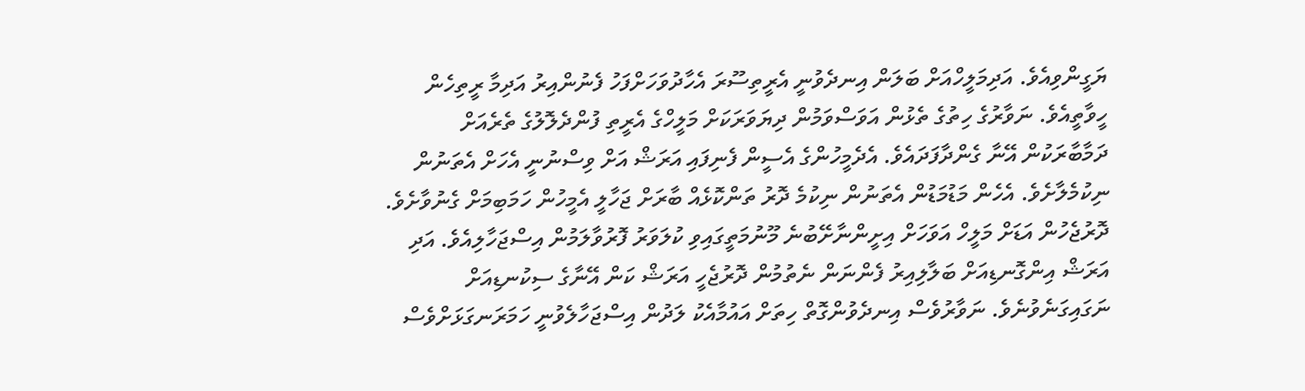ޔަގީންވިއެވެ. އަދިމަލީހްއަށް ބަލަން އިނދެވުނީ އެރީތިސޫރަ އެހާދުވަހަށްފަހު ފެނުންއިރު އަދިމާ ރީތިހެން ހީވާތީއެވެ. ނަވާރުގެ ހިތުގެ ތެޅުން އަވަސްވަމުން ދިޔަވަރަކަށް މަލީހްގެ އެރީތި ފުންދެލޮލުގެ ތެރެއަށް ދަމާބާރަކުން އޭނާ ގެންދާފަދައެވެ. އެދެމީހުންގެ އެސީން ފެނިފައި އަރަޝް އަށް ވިސްނުނީ އެހަށް އެތަނުން ނިކުމެލާށެވެ. އެހެން މަޑުމަޑުން އެތަނުން ނިކުމެ ދޮރު ތަންކޮޅެއް ބާރަށް ޖަހާލީ އެމީހުން ހަމަބިމަށް ގެނުވާށެވެ. ދޮރުޖެހުން އަޑަށް މަލީހް އަވަހަށް އިށީންނާށޭބުނެ މޫނުމަތީގައިވި ކުލަވަރު ފޮރުވާލަމުން އިސްޖަހާލިއެވެ. އަދި އަރަޝް އިންގޮނޑިއަށް ބަލާލިއިރު ފެންނަން ނެތުމުން ދޮރުޖެހީ އަރަޝް ކަން އޭނާގެ ސިކުނޑިއަށް ނަގައިގަނެވުނެވެ. ނަވާރުވެސް އިނދެވުންގޮތް ހިތަށް އައުމާއެކު ލަދުން އިސްޖަހާލެވުނީ ހަމަރަނގަޅަށްވެސް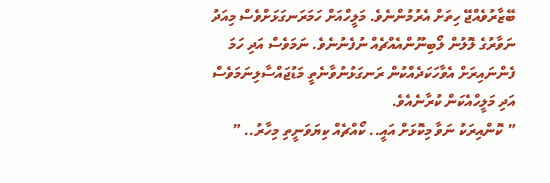ބޭޒާރުވެއްޖޭ ހިތަށް އެރުމުންނެވެ. މަލީހްއަށް ހަމަރަނގަޅަށްވެސް މިއަދު ނަވާރުގެ ލޮލުން ލޯބިނޫންއެއްޗެއް ނުފެނުނެވެ. ނަމަވެސް އަދި ހަމަ ފެންނައިރަށް އެވާހަކަދެއްކުން ރަނގަޅުނުވާނެތީ މަޑުޖައްސާލިނަމަވެސް އަދި މަލީހްއެކަން ކުރާނެއެވެ.
” ކޮންއިރަކު ނަވާ މިކޮޅަށް އައީ.. ކޯއްޗެއް ކިޔަވަނީތި މިހާރު.. ”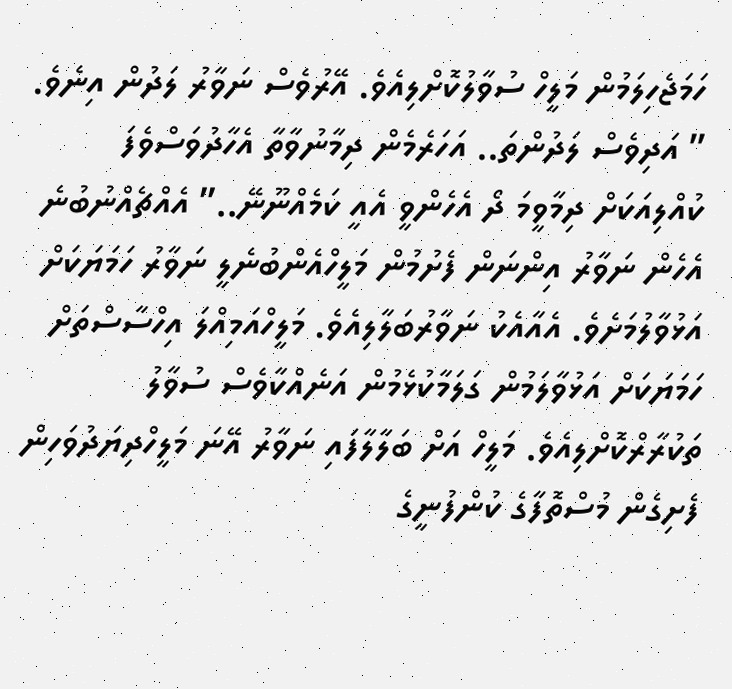ހަމަޖެހިލަމުން މަލީހް ސުވާލުކޮށްލިއެވެ. އޭރުވެސް ނަވާރު ލަދުން އިނެވެ. ” އަދިވެސް ލަދުންތަ.. އަހަރެމެން ދިމާނުވާތާ އެހާދުވަސްވެފަ ކުއްލިއަކަށް ދިމާވީމަ ދޯ އެހެންވީ އެއީ ކަމެއްނޫނޭ..” އެއްޗެއްނުބުނެ އެހެން ނަވާރު އިންނަން ފެށުމުން މަލީހްއެންބުނެލީ ނަވާރު ހަމަޔަކަށް އަޅުވާލުމަށެވެ. އެއާއެކު ނަވާރުބަލާލިއެވެ. މަލީހްއަމިއްލަ އިހްސާސްތަށް ހަމަޔަކަށް އަޅުވާލަމުން ގަލަމާކުޅެމުން އަނެއްކާވެސް ސުވާލު ތަކުރާރްކޮށްލިއެވެ. މަލީހް އަށް ބަލާލާފައި ނަވާރު އޭނަ މަލީހްދިޔަދުވަހިން ފެށިގެން މުސްތޮފާގެ ކުންފުނީގެ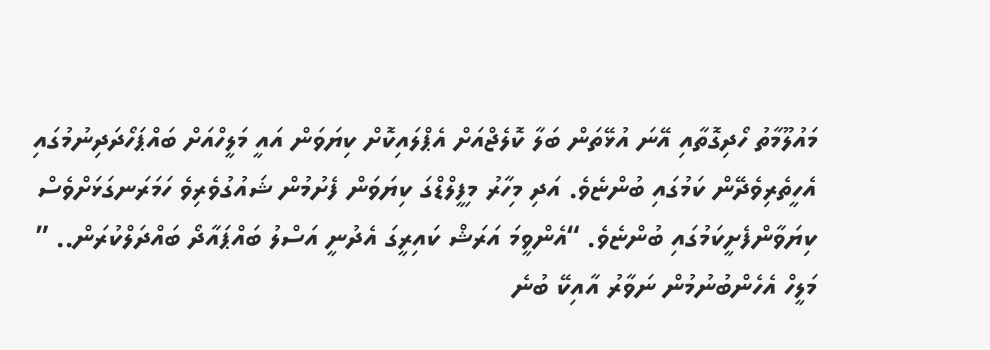މައުލޫމާތު ހޯދިގޮތާއި އޭނަ އުޅޭތަން ބަލާ ކޮލެޖްއަށް އެޕްލައިކޮށް ކިޔަވަން އައީ މަލީހްއަށް ބައްޕަހޯދަދިނުމުގައި އެހީތެރިވެދޭން ކަމުގައި ބުންޏެވެ. އަދި މިހާރު މިފީލްޑްގަ ކިޔަވަން ފެށުމުން ޝައުގުވެރިވެ ހަމަރަނގަޅަށްވެސް ކިޔަވާންފެށީކަމުގައި ބުންޏެވެ. “އެންވީމަ އަރަޝް ކައިރީގަ އެދުނީ އަސްލު ބައްޕައާދޯ ބައްދަލްކުރަން.. ” މަލީހް އެހެންބުނުމުން ނަވާރު އާއިކޭ ބުނެ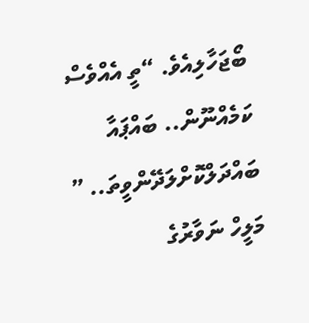ބޯޖަހާލިއެވެ. “ތީ އެއްވެސް ކަމެއްނޫން.. ބައްޕައާ ބައްދަލްކޮށްލަދޭންވީތަ.. ” މަލީހް ނަވާރުގެ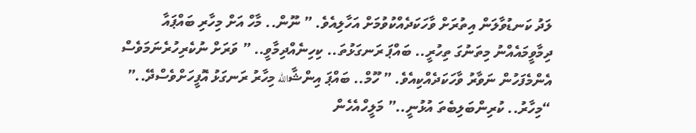ލަދު ކަނޑުވާލަން އިތުރަށް ވާހަކަދެއްކުވުމަށް އަހާލިއެވެ. ” ނޫން.. މާހް އަށް މިހާރި ބައްޕައާ ދިމާވީމައެއްނު މިތަނުގަ ތިހުރީ.. ބައްޕަ ރަނގަޅުތަ.. ކިހިނެއްދިމާވީ.. ” ވަރަށް ނުކެރިހުރެނަމަވެސް އެންމެފަހުން ނަވާރު ވާހަކަދެއްކިއެވެ. ” ހޫމް.. ބައްޕަ އިންޝާالله މިހާރު ރަނގަޅު އޮފީހަށްވެސްދޭ..” “މިހާރު.. ކުރިންބަލިބެތަ އުޅުނީ..” މަލީހްއެހެން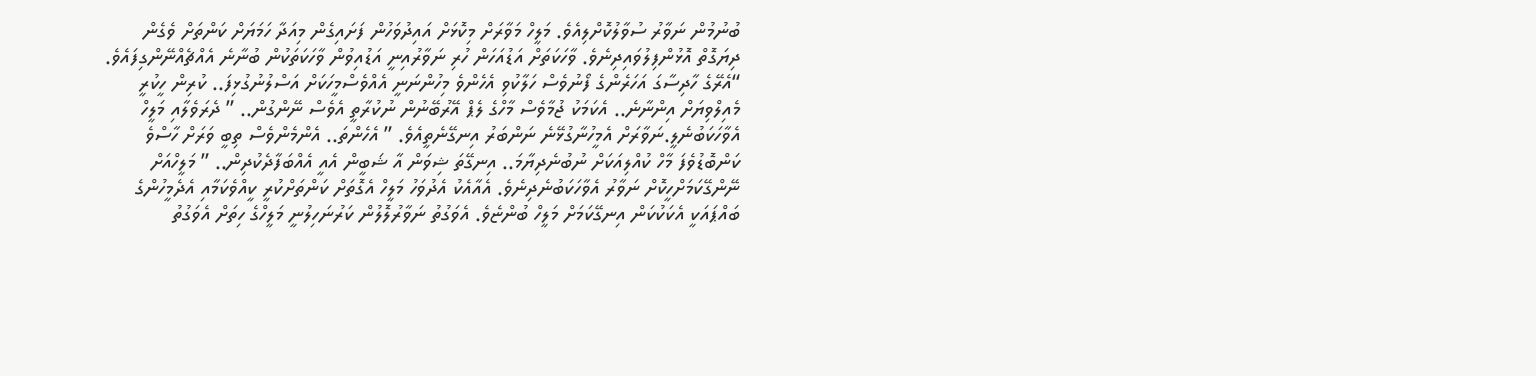ބުނުމުން ނަވާރު ސުވާލުކޮށްލިއެވެ. މަލީހް މަވާރަށް މިކޮޅަށް އައިދުވަހުން ފަށައިގެން މިއަދާ ހަމަޔަށް ކަންތަށް ވެގެން ދިޔަގޮތް އޮޅުންފިލުވައިދިނެވެ. ވާހަކަތަށް އަޑުއަހަން ހުރި ނަވާރުއިނީ އަޑުއިވުން ވާހަކަތަކުން ބުނާނެ އެއްޗެއްނޭންގިފައެވެ. “އެރޭގެ ހާދިސާގަ އަހަރެންގެ ފޯނުވެސް ހަލާކުވި އެހެންވެ މިހުންނަނީ އެއްވެސްމީހަކަށް އަސްލުނުގުޅިފަ.. ކުރިން ހީކުރީ މެއިލްވިޔަށް އިންނާނެ.. އެކަމަކު ޖުމާވެސް މާހްގެ ލެޕް އޭރުބޭނުން ނުކުރާތީ އެވެސް ނޭންގުން.. ” ދެރަވެލާއި މަލީހް އެވާހަކަބުނެލީ.ނަވާރަށް އެމީހުނާގުޅޭނެ ނަންބަރު އިނގޭނެތީއެވެ. ” އެހެންތަ.. އެންމެންވެސް ތިބީ ވަރަށް ހާސްވެ ކަންބޮޑުވެފަ މާހް ކުއްލިއަކަށް ނުބުނެދިޔާމަ.. އިނގޭތަ ޝިވަން އާ ޝަބީން އެއީ އެއްބަފާދެކުދިން.. ” މަލީހްއަށް ނޭންގޭކަމަށްހީކޮށް ނަވާރު އެވާހަކަބުނެދިނެވެ. އެއާއެކު އެދުވަހު މަލީހް އެގޮތަށް ކަންތަށްކުރީ ކީއްވެކަމާއި އެދެމީހުންގެ ބައްޕައަކީ އެކަކުކަން އިނގޭކަމަށް މަލީހް ބުންޏެވެ. އެވަގުތު ނަވާރުލޮލުން ކަރުނަހިލުނީ މަލީހްގެ ހިތަށް އެވަގުތު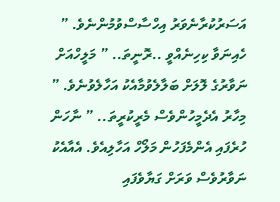އަސަރުކުރާނެވަރު އިހްސާސްވުމުންނެވެ. ” ހެއިނަވާ ކިހިނެއްވީ ..ރޮނީތަ.. ” މަލީހްއަށް ނަވާރުގެ ލޮލަށް ބަލާލެވުމާއެކު އަހާލެވުނެވެ. ” މިހާރު އެދެމީހުންވެސް މެރީކުރީތަ.. ” ނާހަން ހުރެފައި އެންމެފަހުން މަލޯހް އަހާލިއެވެ. އެއާއެކު ނަވާރުވެސް ވަރަށް ގަޔާވެފައި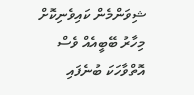ޝިވަންމެން ކައިވެނިކޮށް މިހާރު ބޭބީއެއް ވެސް އޮތްވާހަކަ ބުނެފައި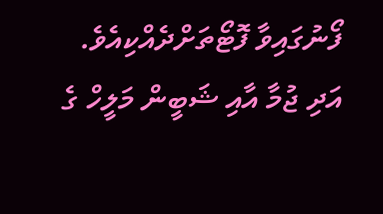ފޯނުގައިވާ ފޮޓޯތަށްދެއްކިއެވެ. އަދި ޖުމާ އާއި ޝަބީން މަލީހް ގެ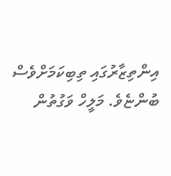އިންތިޒާރުގައި ތިބިކަމަށްވެސް ބުންޏެވެ. މަލީހް ވަގުތުން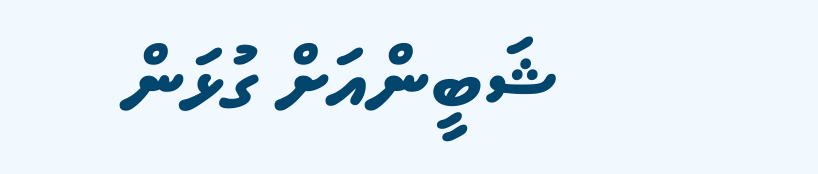ޝަބީންއަށް ގުޅަން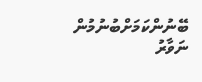ބޭނުންކަމަށްބުނުމުން ނަވާރު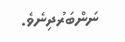ނަންބަރުދިނެވެ.